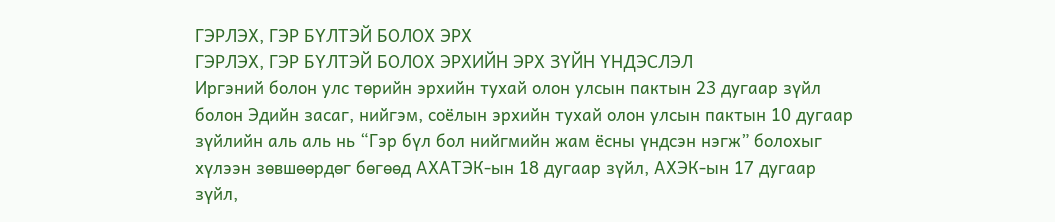ГЭРЛЭХ, ГЭР БҮЛТЭЙ БОЛОХ ЭРХ
ГЭРЛЭХ, ГЭР БҮЛТЭЙ БОЛОХ ЭРХИЙН ЭРХ ЗҮЙН ҮНДЭСЛЭЛ
Иргэний болон улс төрийн эрхийн тухай олон улсын пактын 23 дугаар зүйл
болон Эдийн засаг, нийгэм, соёлын эрхийн тухай олон улсын пактын 10 дугаар
зүйлийн аль аль нь “Гэр бүл бол нийгмийн жам ёсны үндсэн нэгж” болохыг
хүлээн зөвшөөрдөг бөгөөд АХАТЭК-ын 18 дугаар зүйл, АХЭК-ын 17 дугаар
зүйл,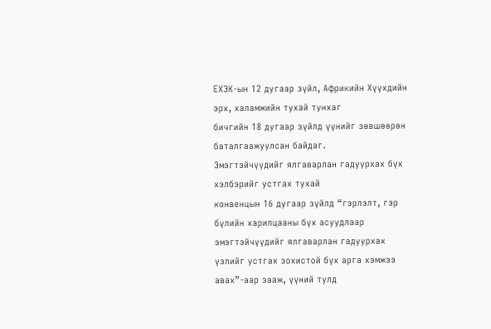ЕХЭК-ын 12 дугаар зүйл, Африкийн Хүүхдийн эрх, халамжийн тухай тунхаг
бичгийн 18 дугаар зүйлд үүнийг зөвшөөрөн баталгаажуулсан байдаг.
Эмэгтэйчүүдийг ялгаварлан гадуурхах бүх хэлбэрийг устгах тухай
конвенцын 16 дугаар зүйлд “гэрлэлт, гэр бүлийн харилцааны бүх асуудлаар
эмэгтэйчүүдийг ялгаварлан гадуурхах үзлийг устгах зохистой бүх арга хэмжээ
авах”-аар зааж, үүний тулд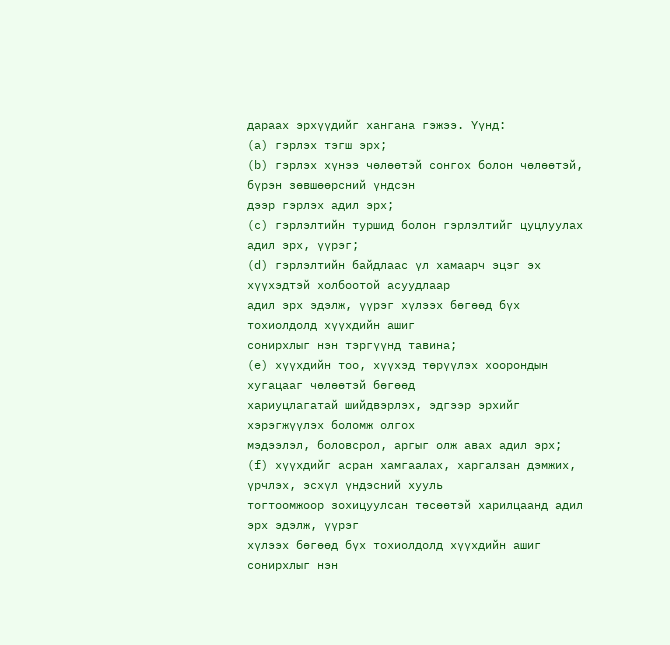дараах эрхүүдийг хангана гэжээ. Үүнд:
(а) гэрлэх тэгш эрх;
(b) гэрлэх хүнээ чөлөөтэй сонгох болон чөлөөтэй, бүрэн зөвшөөрсний үндсэн
дээр гэрлэх адил эрх;
(c) гэрлэлтийн туршид болон гэрлэлтийг цуцлуулах адил эрх, үүрэг;
(d) гэрлэлтийн байдлаас үл хамаарч эцэг эх хүүхэдтэй холбоотой асуудлаар
адил эрх эдэлж, үүрэг хүлээх бөгөөд бүх тохиолдолд хүүхдийн ашиг
сонирхлыг нэн тэргүүнд тавина;
(e) хүүхдийн тоо, хүүхэд төрүүлэх хоорондын хугацааг чөлөөтэй бөгөөд
хариуцлагатай шийдвэрлэх, эдгээр эрхийг хэрэгжүүлэх боломж олгох
мэдээлэл, боловсрол, аргыг олж авах адил эрх;
(f) хүүхдийг асран хамгаалах, харгалзан дэмжих, үрчлэх, эсхүл үндэсний хууль
тогтоомжоор зохицуулсан төсөөтэй харилцаанд адил эрх эдэлж, үүрэг
хүлээх бөгөөд бүх тохиолдолд хүүхдийн ашиг сонирхлыг нэн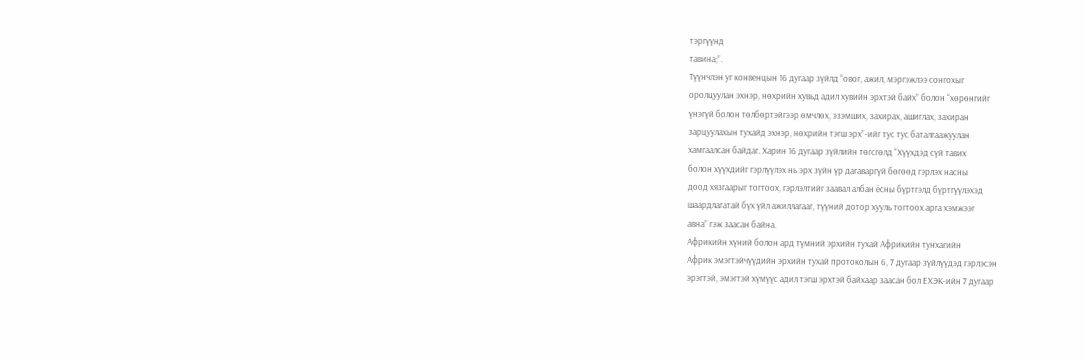тэргүүнд
тавина;”.
Түүнчлэн уг конвенцын 16 дугаар зүйлд “овог, ажил, мэргэжлээ сонгохыг
оролцуулан эхнэр, нөхрийн хувьд адил хувийн эрхтэй байх” болон “хөрөнгийг
үнэгүй болон төлбөртэйгээр өмчлөх, эзэмших, захирах, ашиглах, захиран
зарцуулахын тухайд эхнэр, нөхрийн тэгш эрх”-ийг тус тус баталгаажуулан
хамгаалсан байдаг. Харин 16 дугаар зүйлийн төгсгөлд “Хүүхдэд сүй тавих
болон хүүхдийг гэрлүүлэх нь эрх зүйн үр дагаваргүй бөгөөд гэрлэх насны
доод хязгаарыг тогтоох, гэрлэлтийг заавал албан ёсны бүртгэлд бүртгүүлэхэд
шаардлагатай бүх үйл ажиллагааг, түүний дотор хууль тогтоох арга хэмжээг
авна” гэж заасан байна.
Африкийн хүний болон ард түмний эрхийн тухай Африкийн тунхагийн
Африк эмэгтэйчүүдийн эрхийн тухай протоколын 6, 7 дугаар зүйлүүдэд гэрлэсэн
эрэгтэй, эмэгтэй хүмүүс адил тэгш эрхтэй байхаар заасан бол ЕХЭК-ийн 7 дугаар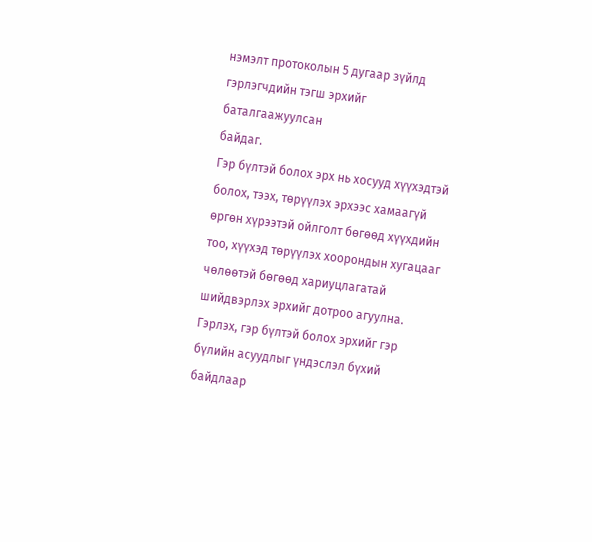нэмэлт протоколын 5 дугаар зүйлд гэрлэгчдийн тэгш эрхийг баталгаажуулсан
байдаг.
Гэр бүлтэй болох эрх нь хосууд хүүхэдтэй болох, тээх, төрүүлэх эрхээс хамаагүй
өргөн хүрээтэй ойлголт бөгөөд хүүхдийн тоо, хүүхэд төрүүлэх хоорондын хугацааг
чөлөөтэй бөгөөд хариуцлагатай шийдвэрлэх эрхийг дотроо агуулна.
Гэрлэх, гэр бүлтэй болох эрхийг гэр бүлийн асуудлыг үндэслэл бүхий байдлаар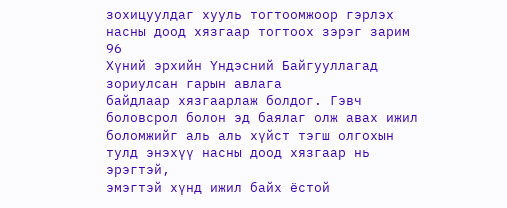зохицуулдаг хууль тогтоомжоор гэрлэх насны доод хязгаар тогтоох зэрэг зарим
96
Хүний эрхийн Үндэсний Байгууллагад зориулсан гарын авлага
байдлаар хязгаарлаж болдог. Гэвч боловсрол болон эд баялаг олж авах ижил
боломжийг аль аль хүйст тэгш олгохын тулд энэхүү насны доод хязгаар нь эрэгтэй,
эмэгтэй хүнд ижил байх ёстой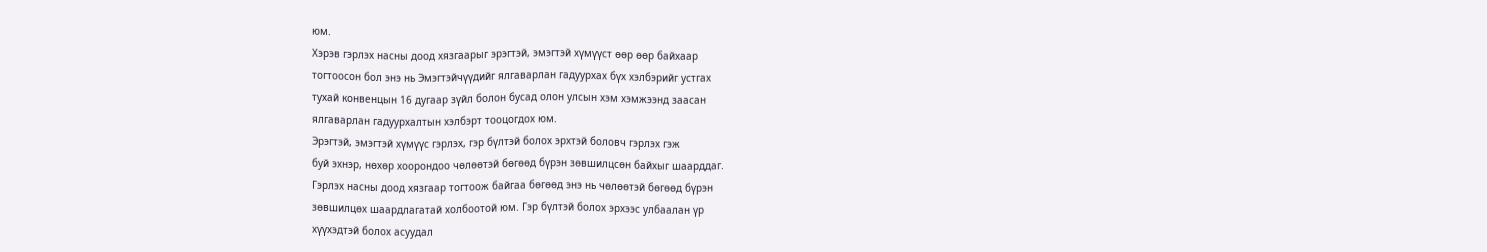юм.
Хэрэв гэрлэх насны доод хязгаарыг эрэгтэй, эмэгтэй хүмүүст өөр өөр байхаар
тогтоосон бол энэ нь Эмэгтэйчүүдийг ялгаварлан гадуурхах бүх хэлбэрийг устгах
тухай конвенцын 16 дугаар зүйл болон бусад олон улсын хэм хэмжээнд заасан
ялгаварлан гадуурхалтын хэлбэрт тооцогдох юм.
Эрэгтэй, эмэгтэй хүмүүс гэрлэх, гэр бүлтэй болох эрхтэй боловч гэрлэх гэж
буй эхнэр, нөхөр хоорондоо чөлөөтэй бөгөөд бүрэн зөвшилцсөн байхыг шаарддаг.
Гэрлэх насны доод хязгаар тогтоож байгаа бөгөөд энэ нь чөлөөтэй бөгөөд бүрэн
зөвшилцөх шаардлагатай холбоотой юм. Гэр бүлтэй болох эрхээс улбаалан үр
хүүхэдтэй болох асуудал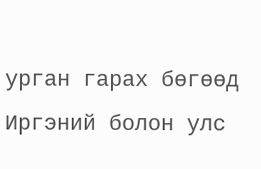урган гарах бөгөөд Иргэний болон улс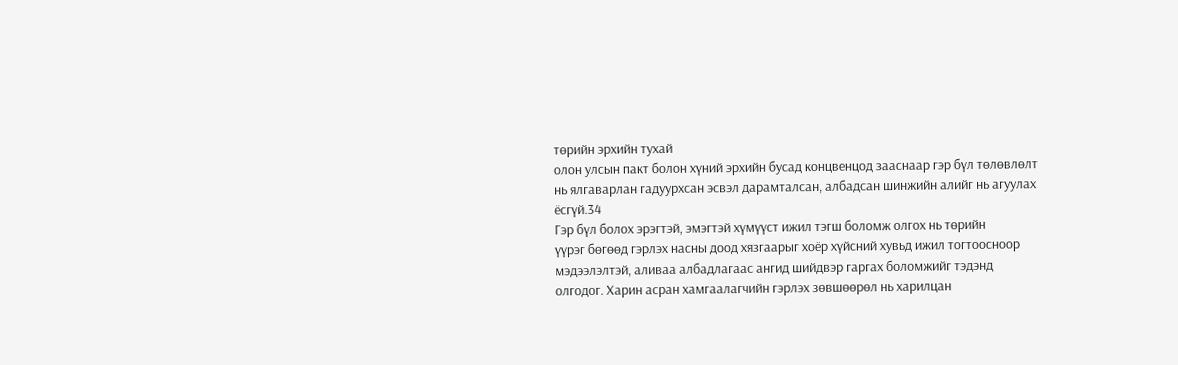төрийн эрхийн тухай
олон улсын пакт болон хүний эрхийн бусад концвенцод зааснаар гэр бүл төлөвлөлт
нь ялгаварлан гадуурхсан эсвэл дарамталсан, албадсан шинжийн алийг нь агуулах
ёсгүй.34
Гэр бүл болох эрэгтэй, эмэгтэй хүмүүст ижил тэгш боломж олгох нь төрийн
үүрэг бөгөөд гэрлэх насны доод хязгаарыг хоёр хүйсний хувьд ижил тогтоосноор
мэдээлэлтэй, аливаа албадлагаас ангид шийдвэр гаргах боломжийг тэдэнд
олгодог. Харин асран хамгаалагчийн гэрлэх зөвшөөрөл нь харилцан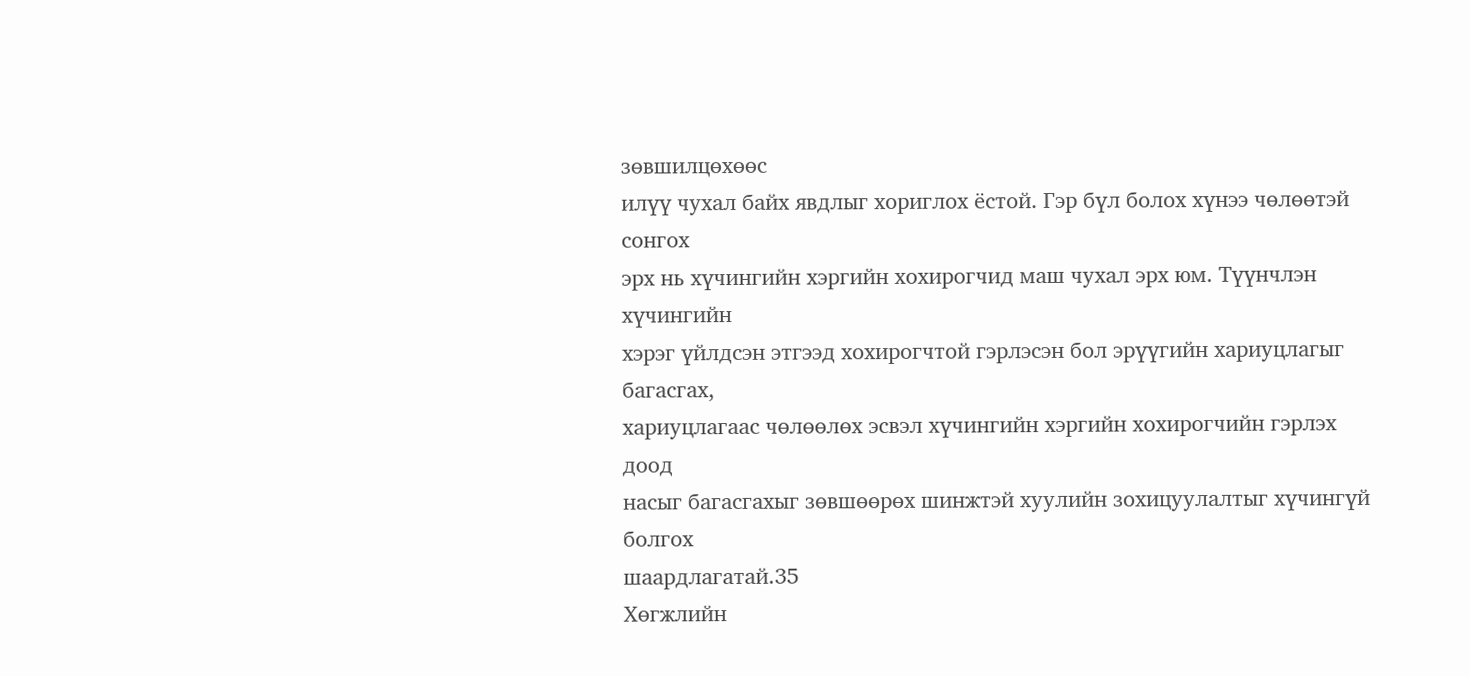зөвшилцөхөөс
илүү чухал байх явдлыг хориглох ёстой. Гэр бүл болох хүнээ чөлөөтэй сонгох
эрх нь хүчингийн хэргийн хохирогчид маш чухал эрх юм. Түүнчлэн хүчингийн
хэрэг үйлдсэн этгээд хохирогчтой гэрлэсэн бол эрүүгийн хариуцлагыг багасгах,
хариуцлагаас чөлөөлөх эсвэл хүчингийн хэргийн хохирогчийн гэрлэх доод
насыг багасгахыг зөвшөөрөх шинжтэй хуулийн зохицуулалтыг хүчингүй болгох
шаардлагатай.35
Хөгжлийн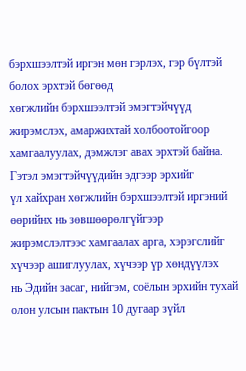бэрхшээлтэй иргэн мөн гэрлэх, гэр бүлтэй болох эрхтэй бөгөөд
хөгжлийн бэрхшээлтэй эмэгтэйчүүд жирэмслэх, амаржихтай холбоотойгоор
хамгаалуулах, дэмжлэг авах эрхтэй байна. Гэтэл эмэгтэйчүүдийн эдгээр эрхийг
үл хайхран хөгжлийн бэрхшээлтэй иргэний өөрийнх нь зөвшөөрөлгүйгээр
жирэмслэлтээс хамгаалах арга, хэрэгслийг хүчээр ашиглуулах, хүчээр үр хөндүүлэх
нь Эдийн засаг, нийгэм, соёлын эрхийн тухай олон улсын пактын 10 дугаар зүйл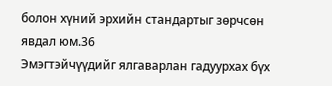болон хүний эрхийн стандартыг зөрчсөн явдал юм.36
Эмэгтэйчүүдийг ялгаварлан гадуурхах бүх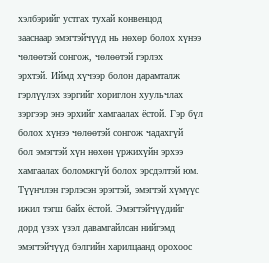хэлбэрийг устгах тухай конвенцод
зааснаар эмэгтэйчүүд нь нөхөр болох хүнээ чөлөөтэй сонгож, чөлөөтэй гэрлэх
эрхтэй. Иймд хүчээр болон дарамталж гэрлүүлэх зэргийг хориглон хуульчлах
зэргээр энэ эрхийг хамгаалах ёстой. Гэр бүл болох хүнээ чөлөөтэй сонгож чадахгүй
бол эмэгтэй хүн нөхөн үржихүйн эрхээ хамгаалах боломжгүй болох эрсдэлтэй юм.
Түүнчлэн гэрлэсэн эрэгтэй, эмэгтэй хүмүүс ижил тэгш байх ёстой. Эмэгтэйчүүдийг
дорд үзэх үзэл давамгайлсан нийгэмд эмэгтэйчүүд бэлгийн харилцаанд орохоос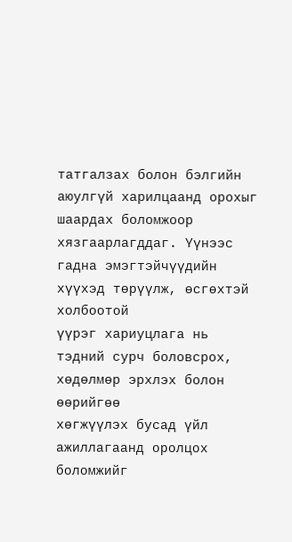татгалзах болон бэлгийн аюулгүй харилцаанд орохыг шаардах боломжоор
хязгаарлагддаг. Үүнээс гадна эмэгтэйчүүдийн хүүхэд төрүүлж, өсгөхтэй холбоотой
үүрэг хариуцлага нь тэдний сурч боловсрох, хөдөлмөр эрхлэх болон өөрийгөө
хөгжүүлэх бусад үйл ажиллагаанд оролцох боломжийг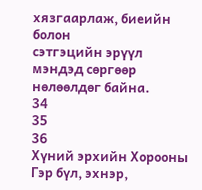хязгаарлаж, биеийн болон
сэтгэцийн эрүүл мэндэд сөргөөр нөлөөлдөг байна.
34
35
36
Хүний эрхийн Хорооны Гэр бүл, эхнэр,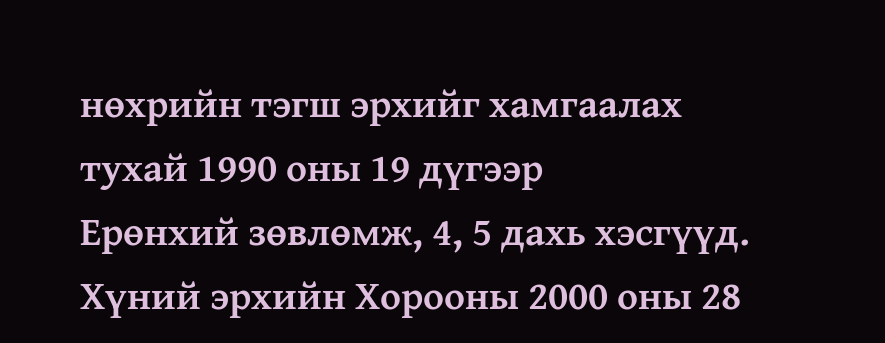нөхрийн тэгш эрхийг хамгаалах тухай 1990 оны 19 дүгээр
Ерөнхий зөвлөмж, 4, 5 дахь хэсгүүд.
Хүний эрхийн Хорооны 2000 оны 28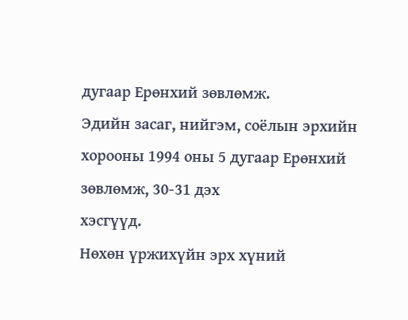дугаар Ерөнхий зөвлөмж.
Эдийн засаг, нийгэм, соёлын эрхийн хорооны 1994 оны 5 дугаар Ерөнхий зөвлөмж, 30-31 дэх
хэсгүүд.
Нөхөн үржихүйн эрх хүний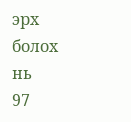эрх болох нь
97